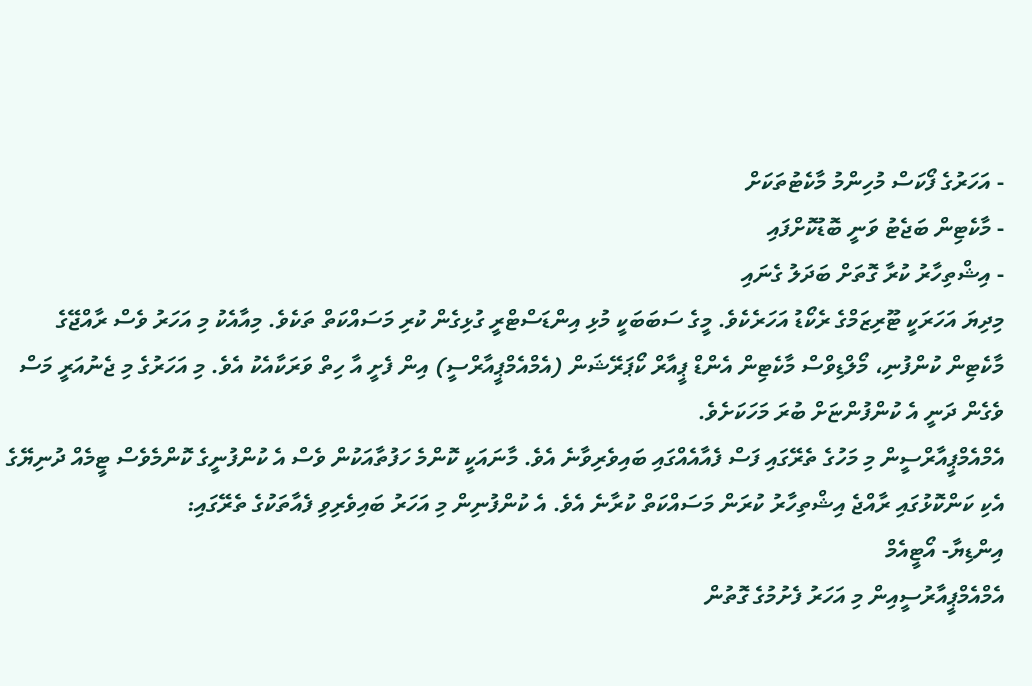- އަހަރުގެ ފޯކަސް މުހިންމު މާކެޓުތަކަށް
- މާކެޓިން ބަޖެޓު ވަނީ ބޮޑުކޮށްފައި
- އިޝްތިހާރު ކުރާ ގޮތަށް ބަދަލު ގެނައި
މިދިޔަ އަހަރަކީ ޓޫރިޒަމްގެ ރެކޯޑު އަހަރެކެވެ. މީގެ ސަބަބަކީ މުޅި އިންޑަސްޓްރީ ގުޅިގެން ކުރި މަސައްކަތް ތަކެވެ. މިއާއެކު މި އަހަރު ވެސް ރާއްޖޭގެ މާކެޓިން ކުންފުނި، މޯލްޑިވްސް މާކެޓިން އެންޑް ޕީއާރް ކޯޕަރޭޝަން (އެމްއެމްޕީއާރްސީ) އިން ފެށީ އާ ހިތް ވަރަކާއެކު އެވެ. މި އަހަރުގެ މި ޖެނުއަރީ މަސް ވެގެން ދަނީ އެ ކުންފުންޏަށް ބުރަ މަހަކަށެވެ.
އެމްއެމްޕީއާރްސީން މި މަހުގެ ތެރޭގައި ފަސް ފެއާއެއްގައި ބައިވެރިވާނެ އެވެ. މާނައަކީ ކޮންމެ ހަފުތާއަކުން ވެސް އެ ކުންފުނީގެ ކޮންމެވެސް ޓީމެއް ދުނިޔޭގެ އެކި ކަންކޮޅުގައި ރާއްޖެ އިޝްތިހާރު ކުރަން މަސައްކަތް ކުރާނެ އެވެ. އެ ކުންފުނިން މި އަހަރު ބައިވެރިވި ފެއާތަކުގެ ތެރޭގައި:
އިންޑިޔާ- އޯޓީއެމް
އެމްއެމްޕީއާރުސީއިން މި އަހަރު ފެށުމުގެ ގޮތުން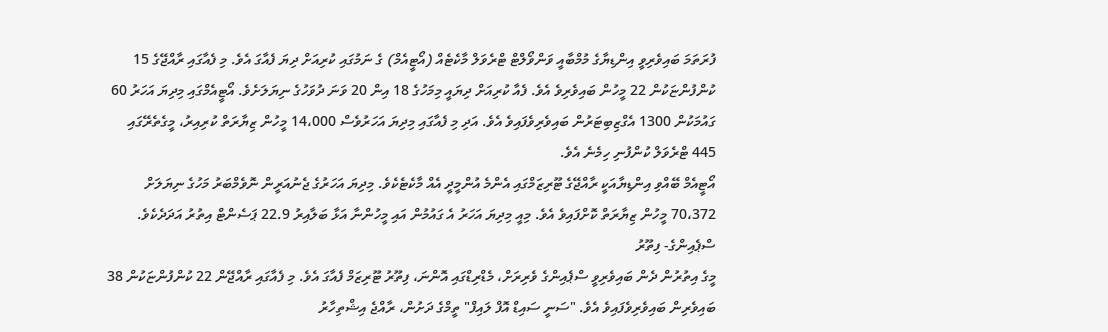ފުރަތަމަ ބައިވެރިވީ އިންޑިޔާގެ މުމްބާއީ ވަންވޯލްޓް ޓްރެވަލް މާކެޓެއް (އޯޓީއެމް) ގެ ނަމުގައި ކުރިއަށް ދިޔަ ފެއާގަ އެވެ. މި ފެއާގައި ރާއްޖޭގެ 15 ކުންފުންޏަކުން 22 މީހުން ބައިވެރިވެ އެވެ. ފެއާ ކުރިއަށް ދިޔައީ މިމަހުގެ 18 އިން 20 ވަނަ ދުވަހުގެ ނިޔަލަށެވެ. އޯޓީއެމްގައި މިދިޔަ އަހަރު 60 ގައުމަކުން 1300 އެގްޒިބިޓަރުން ބައިވެރިވެފައިވެ އެވެ. އަދި މި ފެއާގައި މިދިޔަ އަހަރުވެސް 14،000 މީހުން ޒިޔާރަތް ކުރިއިރު، މީގެތެރޭގައި 445 ޓްރެވަލް ކުންފުނި ހިމެނެ އެވެ.
އޯޓީއެމް ބޭއްވި އިންޑިޔާއަކީ ރާއްޖޭގެ ޓޫރިޒަމްގައި އެންމެ އުންމީދީ އެއް މާކެޓެކެވެ. މިދިޔަ އަހަރުގެ ޖެނުއަރީން ނޮވެމްބަރު މަހުގެ ނިޔަލަށް 70،372 މީހުން ޒިޔާރަތް ކޮށްފައިވެ އެވެ. މިއީ މިދިޔަ އަހަރު އެ ގައުމުން އައި މީހުންނާ އަޅާ ބަލާއިރު 22.9 ޕަސެންޓް އިތުރު އަދަދެކެވެ.
ސްޕެއިންގެ- ފިތޫރު
މީގެ އިތުރުން ދެން ބައިވެރިވީ ސްޕެއިންގެ ވެރިރަށް، މެޑްރިޑްގައި އޮންނަ، ފިތޫރު ޓޫރިޒަމް ފެއާގަ އެވެ. މި ފެއާގައި ރާއްޖޭން 22 ކުންފުންޏަކުން 38 ބައިވެރިން ބައިވެރިވެފައިވެ އެވެ. "ސަނީ ސައިޑް އޮފް ލައިފް" ތީމްގެ ދަށުން، ރާއްޖެ އިޝްތިހާރު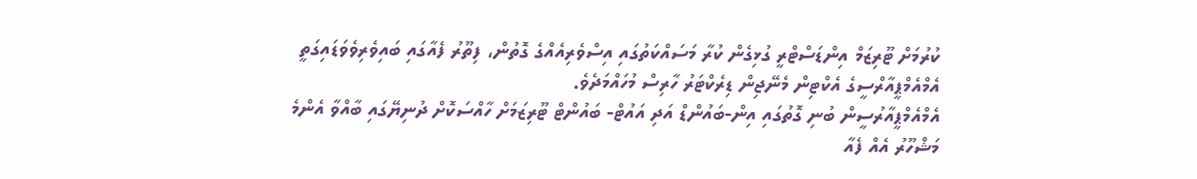ކުރުމަށް ޓޫރިޒަމް އިންޑަސްޓްރީ ގުޅިގެން ކުރާ މަސައްކަތުގައި އިސްވެރިއެއްގެ ގޮތުން، ފިތޫރު ފެއާގައި ބައިވެރިވެވަޑައިގަތީ އެމްއެމްޕީއާރްސީގެ އެކްޓިން މެނޭޖިން ޑިރެކްޓަރު ހާރިސް މުހައްމަދެވެ.
އެމްއެމްޕީއާރުސީން ބުނި ގޮތުގައި އިން-ބައުންޑް އަދި އައުޓް- ބައުންޓް ޓޫރިޒަމަށް ހާއްސަކޮށް ދުނިޔޭގައި ބާއްވާ އެންމެ މަޝްހޫރު އެއް ފެއާ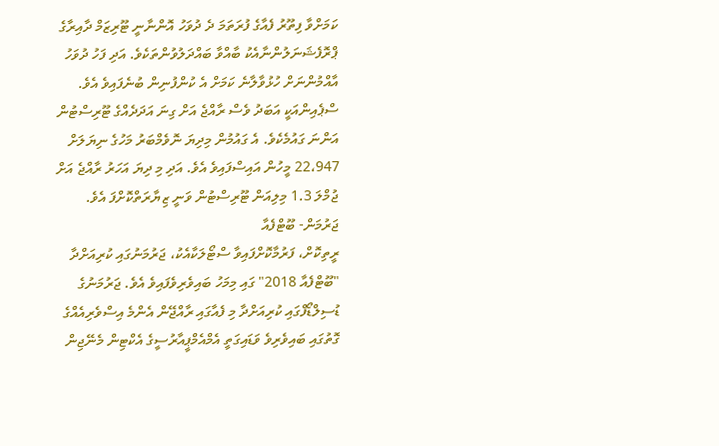ކަމަށްވާ ފިތޫރު ފެއާގެ ފުރަތަމަ ދެ ދުވަހު އޮންނާނީ ޓޫރިޒަމް ދާއިރާގެ ޕްރޮފެޝަނަލުންނާއެކު ބާއްވާ ބައްދަލުވުންތަކެވެ. އަދި ފަހު ދުވަހު އާއްމުންނަށް ހުޅުވާލާނެ ކަމަށް އެ ކުންފުނިން ބުނެފައިވެ އެވެ. ސްޕެއިންއަކީ އަބަދު ވެސް ރާއްޖެ އަށް ގިނަ އަދަދެއްގެ ޓޫރިސްޓުން އަންނަ ގައުމެކެވެ. އެ ގައުމުން މިދިޔަ ނޮވެމްބަރު މަހުގެ ނިޔަލަށް 22،947 މީހުން އައިސްފައިވެ އެވެ. އަދި މި ދިޔަ އަހަރު ރާއްޖެ އަށް ޖުމްލަ 1.3 މިލިއަން ޓޫރިސްޓުން ވަނީ ޒިޔާރަތްކޮށްފަ އެވެ.
ޖަރުމަން- ބޫޓްފެއާ
ރީތިކޮށް، ފަރުމާކޮށްފައިވާ ސްޓޯލަކާއެކު، ޖަރުމަނުގައި ކުރިއަށްދާ "ބޫޓްފެއާ 2018" ގައި މިމަހު ބައިވެރިވެފައިވެ އެވެ. ޖަރުމަނުގެ ޑުސިލްޑޯފްގައި ކުރިއަށްދާ މި ފެއާގައި ރާއްޖޭން އެންމެ އިސްވެރިއެއްގެ ގޮތުގައި ބައިވެރިވެ ވަޑައިގަތީ އެމްއެމްޕީއާރުސީގެ އެކްޓިން މެނޭޖިން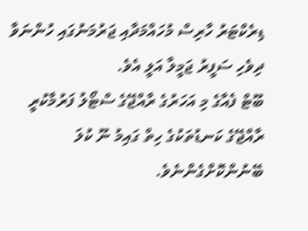ޑިރެކްޓަރު ހާރިސް މުހައްމަދާއި ޖަރުމަނުގައި ހުންނަވާ ދިވެހި ސަފީރު ޖަމީލާ އަލީ އެވެ.
ބޫޓް ފެއާގެ މި އަހަރުގެ ރާއްޖޭގެ ސްޓޯލު ފަރުމާކުރީ ރާއްޖޭގެ ކަނޑުތަކުގެ ހިތް ގައިމު ނޫ ކުލަ ބޭނުންކޮށްގެންނެވެ.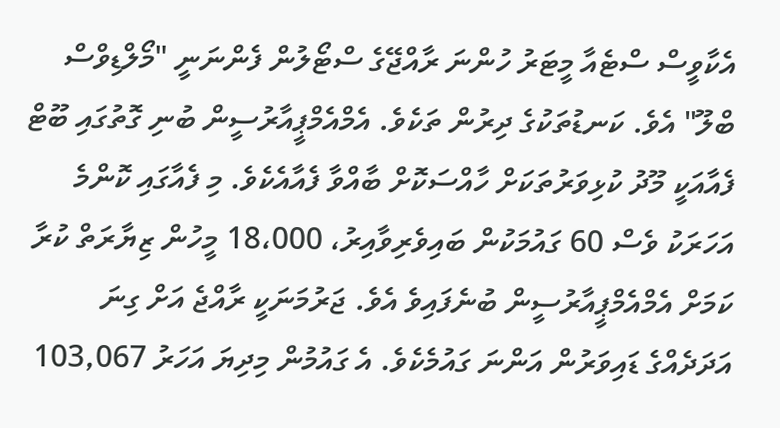އެކާވީސް ސްޓެއާ މީޓަރު ހުންނަ ރާއްޖޭގެ ސްޓޯލުން ފެންނަނީ "މޯލްޑިވްސް ބްލޫ" އެވެ. ކަނޑުތަކުގެ ދިރުން ތަކެވެ. އެމްއެމްޕީއާރުސީން ބުނި ގޮތުގައި ބޫޓް ފެއާއަކީ މޫދު ކުޅިވަރުތަކަށް ހާއްސަކޮށް ބާއްވާ ފެއާއެކެވެ. މި ފެއާގައި ކޮންމެ އަހަރަކު ވެސް 60 ގައުމަކުން ބައިވެރިވާއިރު، 18،000 މީހުން ޒިޔާރަތް ކުރާ ކަމަށް އެމްއެމްޕީއާރުސީން ބުނެފައިވެ އެވެ. ޖަރުމަނަކީ ރާއްޖެ އަށް ގިނަ އަދަދެއްގެ ޑައިވަރުން އަންނަ ގައުމެކެވެ. އެ ގައުމުން މިދިޔަ އަހަރު 103,067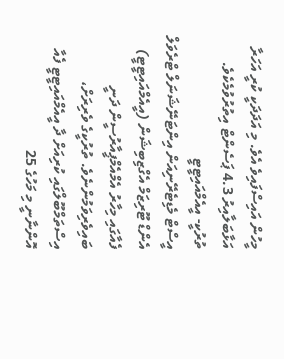މީހުން އައިސްފައިވެ އެވެ. މި އަދަދަކީ ކުރީ އަހަރާ އަޅާބަލާއިރު 4.3 ޕަސެންޓް އިތުރުވުމެކެވެ.
ތުރުކީ- އީއެމްއައިޓީޓީ
އީސްޓް މެޑިޓެރޭނިއަން އިންޓަނޭޝަނަލް ޓްރެވަލް އެންޑް ޓޫރިޒަމް އެގްޒިބިޝަން (އީއެމްއައިޓީޓީ) ފެއާގައި މިހާރު އެމްއެމްޕީއާރުސީން ދަނީ ބައިވެރިވަމުންނެވެ. ތުރުކީގެ ވެރިރަށް، އިސްތަމްބޫލްގައި ކުރިއަށް ދާ އީއެމްއައިޓީޓީ ފެއާ އޮންނާނީ މި މަހުގެ 25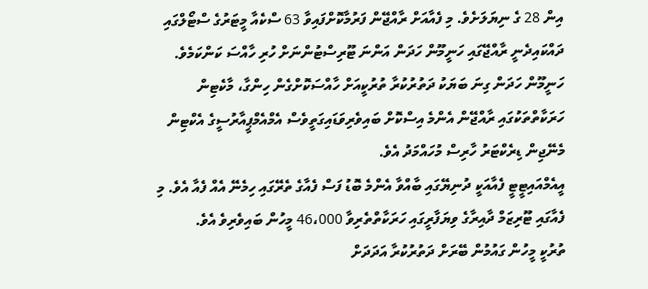އިން 28 ގެ ނިޔަލަށެވެ. މި ފެއާއަށް ރާއްޖޭން ފަރުމާކޮށްފައިވާ 63 ސްކެއާ މީޓަރުގެ ސްޓޯލްގައި ދައްކައިދެނީ ރާއްޖޭގައި ހަނީމޫން ހަދަން އަންނަ ޓޫރިސްޓުންނަށް ހުރި ހާއްސަ ކަންކަމެވެ.
ހަނީމޫން ހަދަން ގިނަ ބަޔަކު ދަތުރުކުރާ ތުރުކީއަށް ހާއްސަކޮށްގެން ހިންގާ، މާކެޓިން ހަރަކާތްތަކުގައި ރާއްޖޭން އެންމެ އިސްކޮށް ބައިވެރިވަޑައިގަތީވެސް އެމްއެމްޕީއާރުސީގެ އެކްޓިން މެނޭޖިން ޑިރެކްޓަރު ހާރިސް މުހައްމަދު އެވެ.
އީއެމްއައިޓީޓީ ފެއާއަކީ ދުނިޔޭގައި ބާއްވާ އެންމެ ބޮޑު ފަސް ފެއާގެ ތެރޭގައި ހިމެނޭ އެއް ފެއާ އެވެ. މި ފެއާގައި ޓޫރިޒަމް ދާއިރާގެ ވިޔަފާރީގައި ހަރަކާތްތެރިވާ 46،000 މީހުން ބައިވެރިވެ އެވެ.
ތުރުކީ މީހުން ގައުމުން ބޭރަށް ދަތުރުކުރާ އަދަދަށް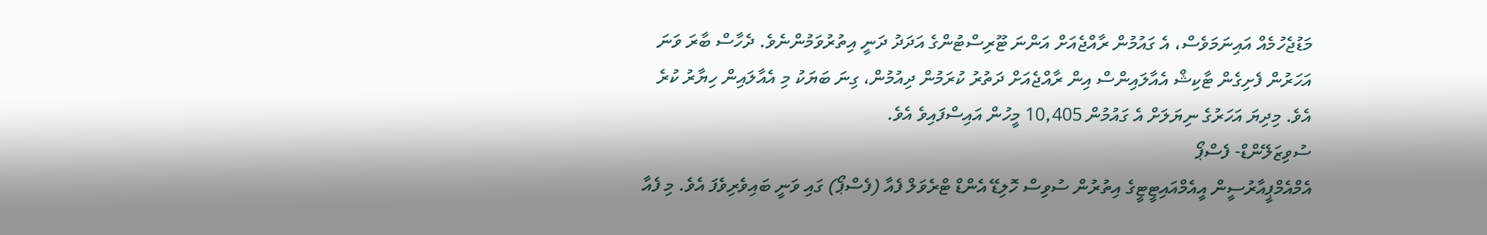މަޑުޖެހުމެއް އައިނަމަވެސް، އެ ގައުމުން ރާއްޖެއަށް އަންނަ ޓޫރިސްޓުންގެ އަދަދު ދަނީ އިތުރުވަމުންނެވެ. ދެހާސް ބާރަ ވަނަ އަހަރުން ފެށިގެން ޓާކިޝް އެއާލައިންސް އިން ރާއްޖެއަށް ދަތުރު ކުރަމުން ދިއުމުން، ގިނަ ބަޔަކު މި އެއާލައިން ހިޔާރު ކުރެ އެވެ. މިދިޔަ އަހަރުގެ ނިޔަލަށް އެ ގައުމުން 10,405 މީހުން އައިސްފައިވެ އެވެ.
ސުވިޒަލޭންޑް- ފެސްޕޯ
އެމްއެމްޕީއާރުސީން އީއެމްއައިޓީޓީގެ އިތުރުން ސުވިސް ހޮލިޑޭ އެންޑް ޓްރެވަލް ފެއާ (ފެސްޕޯ) ގައި ވަނީ ބައިވެރިވެފަ އެވެ. މި ފެއާ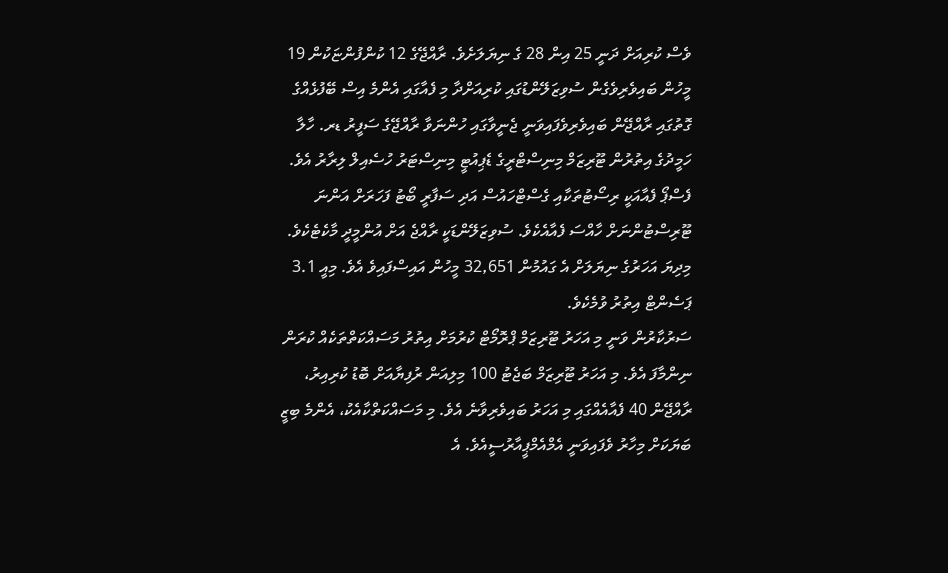ވެސް ކުރިއަށް ދަނީ 25 އިން 28 ގެ ނިޔަލަށެވެ. ރާއްޖޭގެ 12 ކުންފުންޏަކުން 19 މީހުން ބައިވެރިވެގެން ސުވިޒަލޭންޑުގައި ކުރިއަށްދާ މި ފެއާގައި އެންމެ އިސް ބޭފުޅެއްގެ ގޮތުގައި ރާއްޖޭން ބައިވެރިވެފައިވަނީ ޖެނީވާގައި ހުންނަވާ ރާއްޖޭގެ ސަފީރު ޑރ. ހާލާ ހަމީދުގެ އިތުރުން ޓޫރިޒަމް މިނިސްޓްރީގެ ޑެޕިއުޓީ މިނިސްޓަރު ހުސެއިލް ލިރާރު އެވެ. ފެސްޕޯ ފެއާއަކީ ރިސޯޓުތަކާއި ގެސްޓްހައުސް އަދި ސަފާރީ ބޯޓު ފަހަރަށް އަންނަ ޓޫރިސްޓުންނަށް ހާއްސަ ފެއާއެކެވެ. ސުވިޒަލޭންޑަކީ ރާއްޖެ އަށް އުންމީދީ މާކެޓެކެވެ. މިދިޔަ އަހަރުގެ ނިޔަލަށް އެ ގައުމުން 32,651 މީހުން އައިސްފައިވެ އެވެ. މިއީ 3.1 ޕަސެންޓް އިތުރު ވުމެކެވެ.
ސަރުކާރުން ވަނީ މި އަހަރު ޓޫރިޒަމް ޕްރޮމޯޓް ކުރުމަށް އިތުރު މަސައްކަތްތަކެއް ކުރަން ނިންމާފަ އެވެ. މި އަހަރު ޓޫރިޒަމް ބަޖެޓު 100 މިލިއަން ރުފިޔާއަށް ބޮޑު ކުރިއިރު، ރާއްޖޭން 40 ފެއާއެއްގައި މި އަހަރު ބައިވެރިވާނެ އެވެ. މި މަސައްކަތްކާއެކު، އެންމެ ބިޒީ ބަޔަކަށް މިހާރު ވެފައިވަނީ އެމްއެމްޕީއާރުސީއެވެ. އެ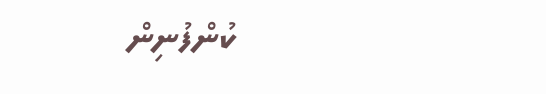ކުންފުނިން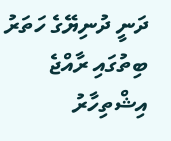ދަނީ ދުނިޔޭގެ ހަތަރު ބިތުގައި ރާއްޖެ އިޝްތިހާރު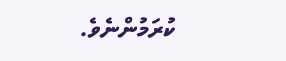ކުރަމުންނެވެ.